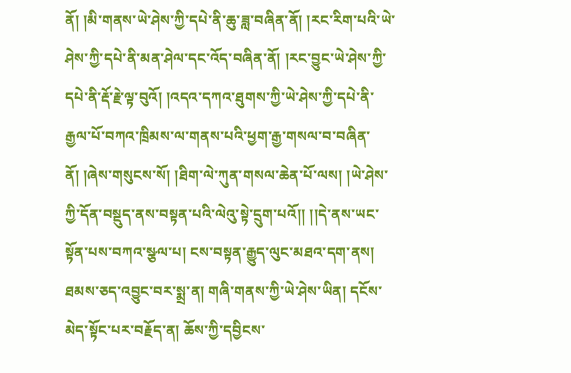ནོ། །མི་གནས་ཡེ་ཤེས་ཀྱི་དཔེ་ནི་ཆུ་ཟླ་བཞིན་ནོ། །རང་རིག་པའི་ཡེ་ཤེས་ཀྱི་དཔེ་ནི་མན་ཤེལ་དང་འོད་བཞིན་ནོ། །རང་བྱུང་ཡེ་ཤེས་ཀྱི་དཔེ་ནི་རྡོ་རྗེ་ལྟ་བུའོ། །འདའ་དཀའ་ཐུགས་ཀྱི་ཡེ་ཤེས་ཀྱི་དཔེ་ནི་རྒྱལ་པོ་བཀའ་ཁྲིམས་ལ་གནས་པའི་ཕྱག་རྒྱ་གསལ་བ་བཞིན་ནོ། །ཞེས་གསུངས་སོ། །ཐིག་ལེ་ཀུན་གསལ་ཆེན་པོ་ལས། །ཡེ་ཤེས་ཀྱི་དོན་བསྡུད་ནས་བསྟན་པའི་ལེའུ་སྟེ་དྲུག་པའོ།། །།དེ་ནས་ཡང་སྟོན་པས་བཀའ་སྩལ་པ། ངས་བསྟན་རྒྱུད་ལུང་མཐའ་དག་ནས། ཐམས་ཅད་འབྱུང་བར་སྨྲ་ན། གཞི་གནས་ཀྱི་ཡེ་ཤེས་ཡིན། དངོས་མེད་སྟོང་པར་བརྗོད་ན། ཆོས་ཀྱི་དབྱིངས་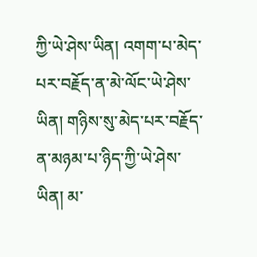ཀྱི་ཡེ་ཤེས་ཡིན། འགག་པ་མེད་པར་བརྗོད་ན་མེ་ལོང་ཡེ་ཤེས་ཡིན། གཉིས་སུ་མེད་པར་བརྗོད་ན་མཉམ་པ་ཉིད་ཀྱི་ཡེ་ཤེས་ཡིན། མ་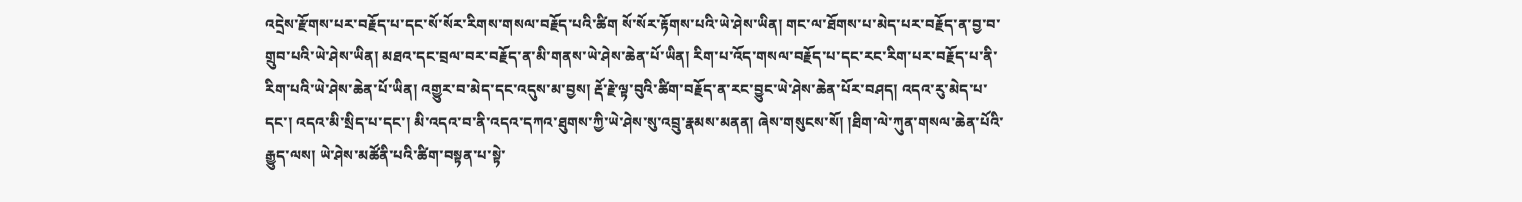འདྲེས་རྫོགས་པར་བརྗོད་པ་དང་སོ་སོར་རིགས་གསལ་བརྗོད་པའི་ཚིག སོ་སོར་རྟོགས་པའི་ཡེ་ཤེས་ཡིན། གང་ལ་ཐོགས་པ་མེད་པར་བརྗོད་ན་བྱ་བ་གྲུབ་པའི་ཡེ་ཤེས་ཡིན། མཐའ་དང་བྲལ་བར་བརྗོད་ན་མི་གནས་ཡེ་ཤེས་ཆེན་པོ་ཡིན། རིག་པ་འོད་གསལ་བརྗོད་པ་དང་རང་རིག་པར་བརྗོད་པ་ནི་རིག་པའི་ཡེ་ཤེས་ཆེན་པོ་ཡིན། འགྱུར་བ་མེད་དང་འདུས་མ་བྱས། རྡོ་རྗེ་ལྟ་བུའི་ཚིག་བརྗོད་ན་རང་བྱུང་ཡེ་ཤེས་ཆེན་པོར་བཤད། འདའ་རུ་མེད་པ་དང་། འདའ་མི་སྲིད་པ་དང་། མི་འདའ་བ་ནི་འདའ་དཀའ་ཐུགས་ཀྱི་ཡེ་ཤེས་སུ་འབྲུ་རྣམས་མནན། ཞེས་གསུངས་སོ། །ཐིག་ལེ་ཀུན་གསལ་ཆེན་པོའི་རྒྱུད་ལས། ཡེ་ཤེས་མཚོནི་པའི་ཚིག་བསྟན་པ་སྟེ་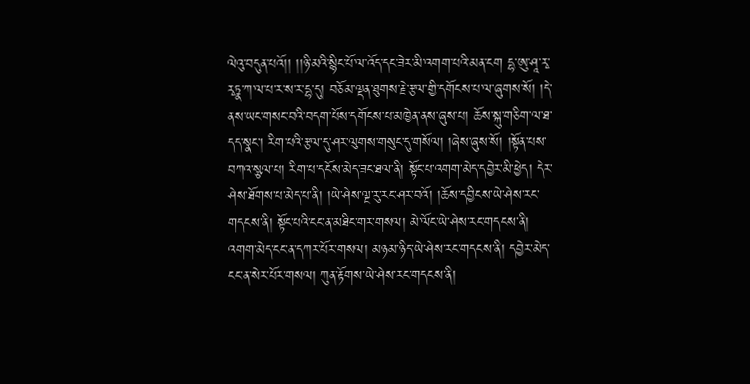ལེའུ་བདུན་པའོ།། །།ཉི་མའི་སྙིང་པོ་ལ་འོད་དང་ཟེར་མི་འགག་པའི་མན་ངག དྷ་ཨུ་ཤཱ་རྭ་རྭཏྣ་ཀ་ལ་པ་ར་ས་ར་དྷ་དུ། བཅོམ་ལྡན་ཐུགས་རྗེ་རྩལ་གྱི་དགོངས་པ་ལ་ཞུགས་སོ། །དེ་ནས་ཡང་གསང་བའི་བདག་པོས་དགོངས་པ་མཁྱེན་ནས་ཞུས་པ། ཆོས་སྐུ་གཅིག་ལ་ཐ་དད་སྣང་། རིག་པའི་རྩལ་དུ་ཤར་ལུགས་གསུང་དུ་གསོལ། །ཞེས་ཞུས་སོ། །སྟོན་པས་བཀའ་སྩལ་པ། རིག་པ་དངོས་མེད་ཟང་ཐལ་ནི། སྟོང་པ་འགག་མེད་དབྱེར་མི་ཕྱེད། དེར་ཤེས་ཐོགས་པ་མེད་པ་ནི། །ཡེ་ཤེས་ལྔ་རུ་རང་ཤར་བའོ། །ཆོས་དབྱིངས་ཡེ་ཤེས་རང་གདངས་ནི། སྟོང་པའི་ངང་ན་མཐིང་གར་གསལ། མེ་ལོང་ཡེ་ཤེས་རང་གདངས་ནི། འགག་མེད་ངང་ན་དཀར་པོར་གསལ། མཉམ་ཉིད་ཡེ་ཤེས་རང་གདངས་ནི། དབྱེར་མེད་ངང་ན་སེར་པོར་གསལ། ཀུན་རྟོགས་ཡེ་ཤེས་རང་གདངས་ནི།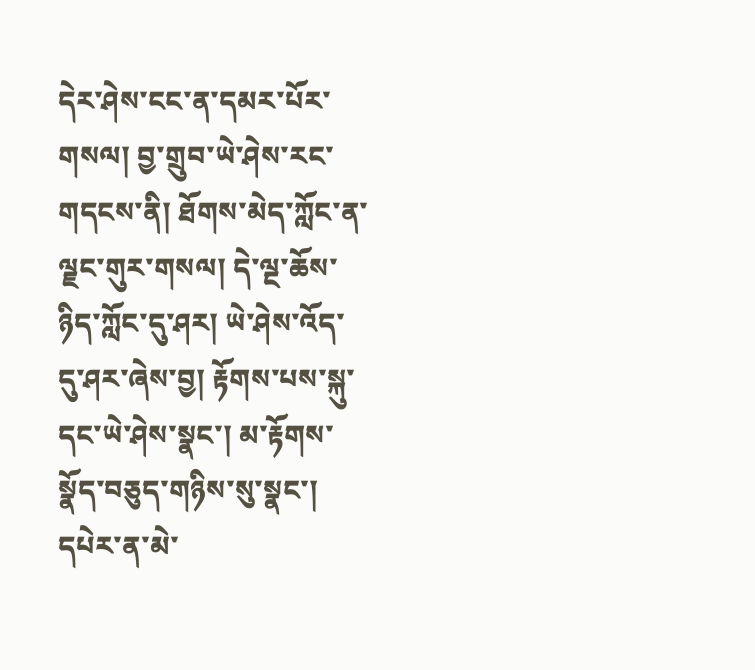དེར་ཤེས་ངང་ན་དམར་པོར་གསལ། བྱ་གྲུབ་ཡེ་ཤེས་རང་གདངས་ནི། ཐོགས་མེད་ཀློང་ན་ལྗང་གུར་གསལ། དེ་ལྔ་ཆོས་ཉིད་ཀློང་དུ་ཤར། ཡེ་ཤེས་འོད་དུ་ཤར་ཞེས་བྱ། རྟོགས་པས་སྐུ་དང་ཡེ་ཤེས་སྣང་། མ་རྟོགས་སྣོད་བཅུད་གཉིས་སུ་སྣང་། དཔེར་ན་མེ་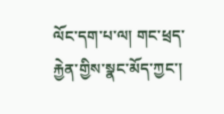ལོང་དག་པ་ལ། གང་ཕྲད་རྐྱེན་གྱིས་སྣང་མོད་ཀྱང་།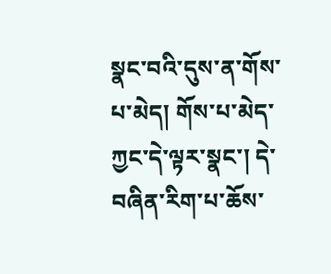སྣང་བའི་དུས་ན་གོས་པ་མེད། གོས་པ་མེད་ཀྱང་དེ་ལྟར་སྣང་། དེ་བཞིན་རིག་པ་ཆོས་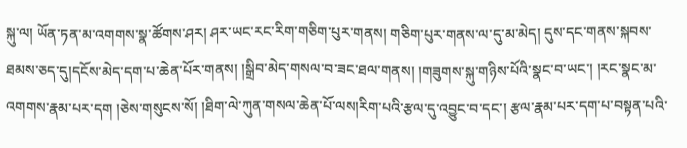སྐུ་ལ། ཡོན་ཏན་མ་འགགས་སྣ་ཚོགས་ཤར། ཤར་ཡང་རང་རིག་གཅིག་པུར་གནས། གཅིག་པུར་གནས་ལ་དུ་མ་མེད། དུས་དང་གནས་སྐབས་ཐམས་ཅད་དུ།དངོས་མེད་དག་པ་ཆེན་པོར་གནས། །སྒྲིབ་མེད་གསལ་བ་ཟང་ཐལ་གནས། །གཟུགས་སྐུ་གཉིས་པོའི་སྣང་བ་ཡང་། །རང་སྣང་མ་འགགས་རྣམ་པར་དག །ཅེས་གསུངས་སོ། །ཐིག་ལེ་ཀུན་གསལ་ཆེན་པོ་ལས།རིག་པའི་རྩལ་དུ་འབྱུང་བ་དང་། རྩལ་རྣམ་པར་དག་པ་བསྟན་པའི་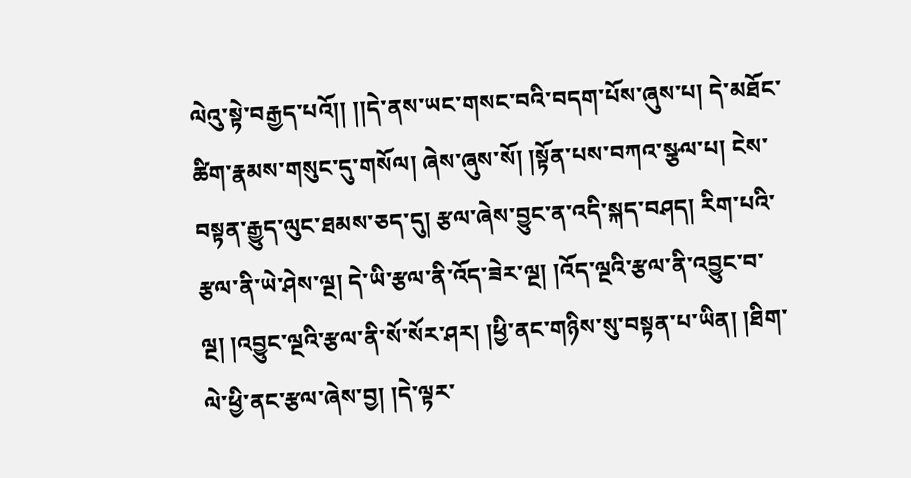ལེའུ་སྟེ་བརྒྱད་པའོ།། །།དེ་ནས་ཡང་གསང་བའི་བདག་པོས་ཞུས་པ། དེ་མཐོང་ཚིག་རྣམས་གསུང་དུ་གསོལ། ཞེས་ཞུས་སོ། །སྟོན་པས་བཀའ་སྩལ་པ། ངེས་བསྟན་རྒྱུད་ལུང་ཐམས་ཅད་དུ། རྩལ་ཞེས་བྱུང་ན་འདི་སྐད་བཤད། རིག་པའི་རྩལ་ནི་ཡེ་ཤེས་ལྔ། དེ་ཡི་རྩལ་ནི་འོད་ཟེར་ལྔ། །འོད་ལྔའི་རྩལ་ནི་འབྱུང་བ་ལྔ། །འབྱུང་ལྔའི་རྩལ་ནི་སོ་སོར་ཤར། །ཕྱི་ནང་གཉིས་སུ་བསྟན་པ་ཡིན། །ཐིག་ལེ་ཕྱི་ནང་རྩལ་ཞེས་བྱ། །དེ་ལྟར་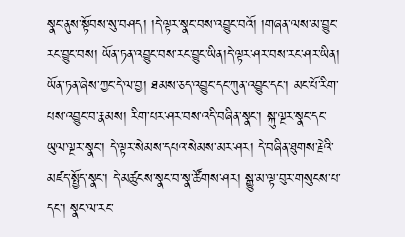སྣང་ནུས་སྟོབས་སུ་བཤད། །དེ་ལྟར་སྣང་བས་འབྱུང་བའོ། །གཞན་ལས་མ་བྱུང་རང་བྱུང་བས། ཡོན་ཏན་འབྱུང་བས་རང་བྱུང་ཡིན།དེ་ལྟར་ཤར་བས་རང་ཤར་ཡིན། ཡོན་ཏན་ཞེས་ཀྱང་དེ་ལ་བྱ། ཐམས་ཅད་འབྱུང་དང་ཀུན་འབྱུང་དང་། མང་པོ་རིག་པས་འབྱུང་བ་རྣམས། རིག་པར་ཤར་བས་འདི་བཞིན་སྣང་། སྐུ་ལྔར་སྣང་དང་ཡུལ་ལྔར་སྣང་། དེ་ལྟར་སེམས་དཔའ་སེམས་མར་ཤར། དེ་བཞིན་ཐུགས་རྗེའི་མཛད་སྤྱོད་སྣང་། དེ་མཚུངས་སྣང་བ་སྣ་ཚོགས་ཤར། སྒྱུ་མ་ལྟ་བུར་གསུངས་པ་དང་། སྣང་ལ་རང་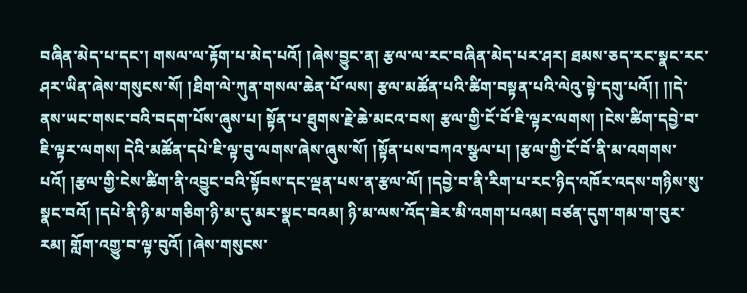བཞིན་མེད་པ་དང་། གསལ་ལ་རྟོག་པ་མེད་པའོ། །ཞེས་བྱུང་ན། རྩལ་ལ་རང་བཞིན་མེད་པར་ཤར། ཐམས་ཅད་རང་སྣང་རང་ཤར་ཡིན་ཞེས་གསུངས་སོ། །ཐིག་ལེ་ཀུན་གསལ་ཆེན་པོ་ལས། རྩལ་མཚོན་པའི་ཚིག་བསྟན་པའི་ལེའུ་སྟེ་དགུ་པའོ།། །།དེ་ནས་ཡང་གསང་བའི་བདག་པོས་ཞུས་པ། སྟོན་པ་ཐུགས་རྗེ་ཆེ་མངའ་བས། རྩལ་གྱི་ངོ་བོ་ཇི་ལྟར་ལགས། །ངེས་ཚིག་དབྱེ་བ་ཇི་ལྟར་ལགས། དེའི་མཚོན་དཔེ་ཇི་ལྟ་བུ་ལགས་ཞེས་ཞུས་སོ། །སྟོན་པས་བཀའ་སྩལ་པ། །རྩལ་གྱི་ངོ་བོ་ནི་མ་འགགས་པའོ། །རྩལ་གྱི་ངེས་ཚིག་ནི་འབྱུང་བའི་སྟོབས་དང་ལྡན་པས་ན་རྩལ་ལོ། །དབྱེ་བ་ནི་རིག་པ་རང་ཉིད་འཁོར་འདས་གཉིས་སུ་སྣང་བའོ། །དཔེ་ནི་ཉི་མ་གཅིག་ཉི་མ་དུ་མར་སྣང་བའམ། ཉི་མ་ལས་འོད་ཟེར་མི་འགག་པའམ། བཙན་དུག་གམ་ག་བུར་རམ། གློག་འགྱུ་བ་ལྟ་བུའོ། །ཞེས་གསུངས་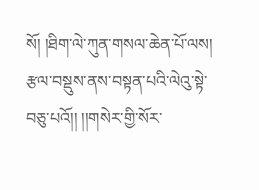སོ། །ཐིག་ལེ་ཀུན་གསལ་ཆེན་པོ་ལས། རྩལ་བསྡུས་ནས་བསྟན་པའི་ལེའུ་སྟེ་བཅུ་པའོ།། །།གསེར་གྱི་སོར་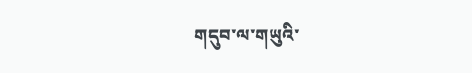གདུབ་ལ་གཡུའི་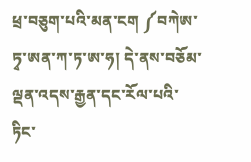ཕྲ་བཅུག་པའི་མན་ངག ༼བཀེཨ་ཏྭ་ཨན་ཀ་ཏ་ཨ་ཧ། དེ་ནས་བཅོམ་ལྡན་འདས་རྒྱན་དང་རོལ་པའི་ཏིང་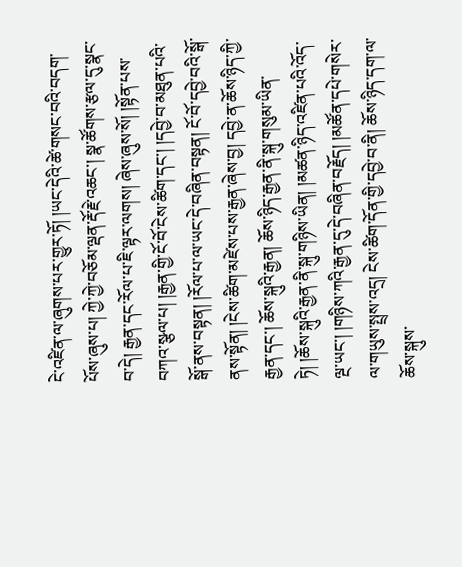ངེ་འཛིན་ལ་ཞུགས་པར་གྱུར་ཏོ། །ཡང་དེའི་ཚེ་གསང་བའི་བདག་པོས་ཞུས་པ། ཀྱེ་ཀྱེ་བཅོམ་ལྡན་རྡོ་རྗེ་འཆང་། སྣ་ཚོགས་རྩལ་དུ་སྣང་བ་དེ། རྒྱན་དང་རོལ་པ་ཇི་ལྟར་ལགས། ཞེས་ཞུས་སོ། །སྟོན་པས་བཀའ་སྩལ་པ། །རྒྱན་གྱི་ངོ་བོ་ངེས་ཚིག་དང་། །དབྱེ་བ་མཐུན་པའི་སྒོ་ནས་བསྟན། །རོལ་པ་ལ་ཡང་དེ་བཞིན་བསྟན། ངོ་བོ་དབྱེ་བའི་སྒོ་ནས་སྟོན། །ངེས་ཚིག་མཛེས་པས་རྒྱན་ཞེས་བྱ། དབྱེ་ན་ཆོས་ཉིད་ཀྱི་རྒྱན་དང་། ཆོས་སྐུའི་རྒྱན། ཆོས་ཉིད་རྒྱན་ནི་སྐུ་གསུམ་ཡིན་ཏེ། །ཆོས་སྐུའི་རྒྱན་ནི་སྐུ་གཉིས་ཡིན། །མཚན་ཉིད་འཛིན་པའི་འོད་ལྔ་ཡང་། །གཉིས་ཀའི་རྒྱན་དུ་དེ་བཞིན་བརྗོད། །མཚོན་དཔེ་གསེར་ལ་གཡུས་སྤྲས་འདྲ། ངེས་ཚིག་དོན་གྱི་དབྱེ་བ་ནི། ཆོས་ཉིད་དག་ལ་ཆོས་སྐུས་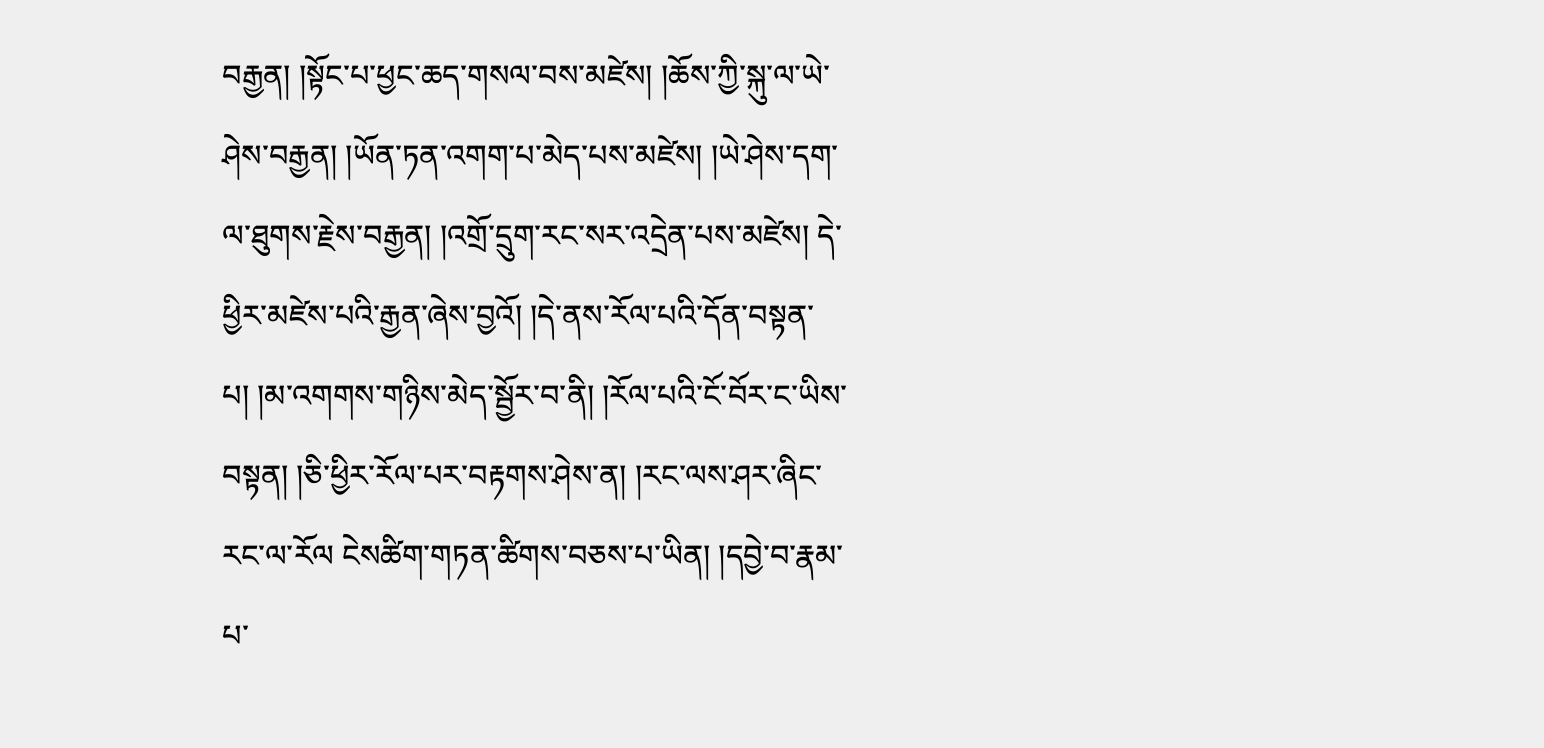བརྒྱན། །སྟོང་པ་ཕྱང་ཆད་གསལ་བས་མཛེས། །ཆོས་ཀྱི་སྐུ་ལ་ཡེ་ཤེས་བརྒྱན། །ཡོན་ཏན་འགག་པ་མེད་པས་མཛེས། །ཡེ་ཤེས་དག་ལ་ཐུགས་རྗེས་བརྒྱན། །འགྲོ་དྲུག་རང་སར་འདྲེན་པས་མཛེས། དེ་ཕྱིར་མཛེས་པའི་རྒྱན་ཞེས་བྱའོ། །དེ་ནས་རོལ་པའི་དོན་བསྟན་པ། །མ་འགགས་གཉིས་མེད་སྦྱོར་བ་ནི། །རོལ་པའི་ངོ་བོར་ང་ཡིས་བསྟན། །ཅི་ཕྱིར་རོལ་པར་བརྟགས་ཤེས་ན། །རང་ལས་ཤར་ཞིང་རང་ལ་རོལ ངེསཚིག་གཏན་ཚིགས་བཅས་པ་ཡིན། །དབྱེ་བ་རྣམ་པ་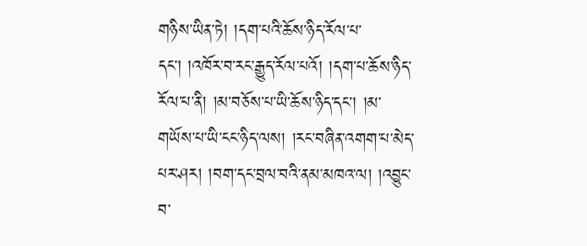གཉིས་ཡིན་ཏེ། །དག་པའི་ཆོས་ཉིད་རོལ་པ་དང་། །འཁོར་བ་རང་རྒྱུད་རོལ་པའོ། །དག་པ་ཆོས་ཉིད་རོལ་པ་ནི། །མ་བཅོས་པ་ཡི་ཆོས་ཉིད་དང་། །མ་གཡོས་པ་ཡི་ངང་ཉིད་ལས། །རང་བཞིན་འགག་པ་མེད་པར་ཤར། །བག་དང་བྲལ་བའི་ནམ་མཁའ་ལ། །འབྱུང་བ་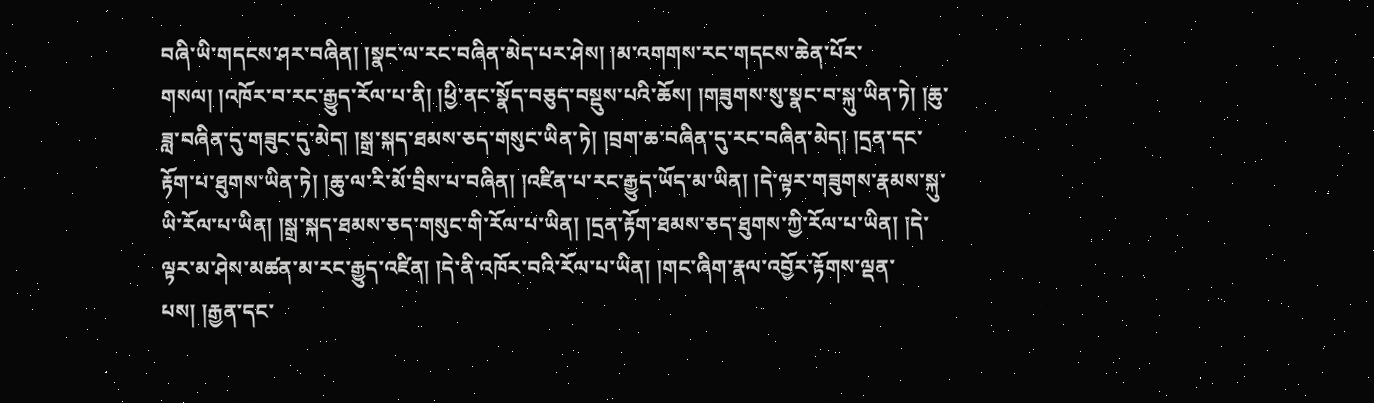བཞི་ཡི་གདངས་ཤར་བཞིན། །སྣང་ལ་རང་བཞིན་མེད་པར་ཤེས། །མ་འགགས་རང་གདངས་ཆེན་པོར་གསལ། །འཁོར་བ་རང་རྒྱུད་རོལ་པ་ནི། །ཕྱི་ནང་སྣོད་བཅུད་བསྡུས་པའི་ཆོས། །གཟུགས་སུ་སྣང་བ་སྐུ་ཡིན་ཏེ། །ཆུ་ཟླ་བཞིན་དུ་གཟུང་དུ་མེད། །སྒྲ་སྐད་ཐམས་ཅད་གསུང་ཡིན་ཏེ། །བྲག་ཆ་བཞིན་དུ་རང་བཞིན་མེད། །དྲན་དང་རྟོག་པ་ཐུགས་ཡིན་ཏེ། །ཆུ་ལ་རི་མོ་བྲིས་པ་བཞིན། །འཛིན་པ་རང་རྒྱུད་ཡོད་མ་ཡིན། །དེ་ལྟར་གཟུགས་རྣམས་སྐུ་ཡི་རོལ་པ་ཡིན། །སྒྲ་སྐད་ཐམས་ཅད་གསུང་གི་རོལ་པ་ཡིན། །དྲན་རྟོག་ཐམས་ཅད་ཐུགས་ཀྱི་རོལ་པ་ཡིན། །དེ་ལྟར་མ་ཤེས་མཚན་མ་རང་རྒྱུད་འཛིན། །དེ་ནི་འཁོར་བའི་རོལ་པ་ཡིན། །གང་ཞིག་རྣལ་འབྱོར་རྟོགས་ལྡན་པས། །རྒྱན་དང་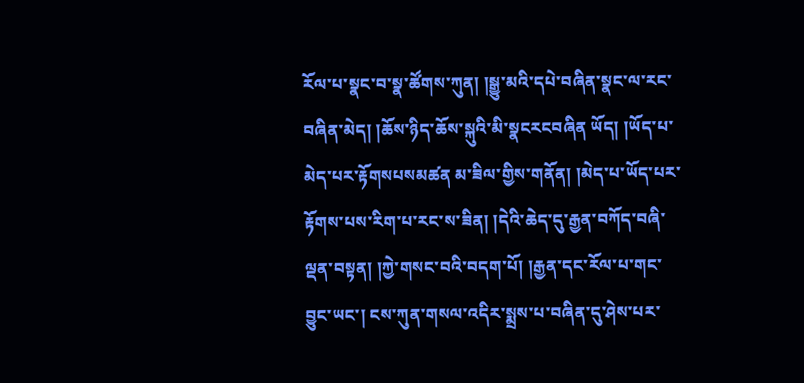རོལ་པ་སྣང་བ་སྣ་ཚོགས་ཀུན། །སྒྱུ་མའི་དཔེ་བཞིན་སྣང་ལ་རང་བཞིན་མེད། །ཆོས་ཉིད་ཆོས་སྐུའི་མི་སྣངརངབཞིན ཡོད། །ཡོད་པ་མེད་པར་རྟོགསཔསམཚན མ་ཟིལ་གྱིས་གནོན། །མེད་པ་ཡོད་པར་རྟོགས་པས་རིག་པ་རང་ས་ཟིན། །དེའི་ཆེད་དུ་རྒྱན་བཀོད་བཞི་ལྡན་བསྟན། །ཀྱེ་གསང་བའི་བདག་པོ། །རྒྱན་དང་རོལ་པ་གང་བྱུང་ཡང་། ངས་ཀུན་གསལ་འདིར་སྨྲས་པ་བཞིན་དུ་ཤེས་པར་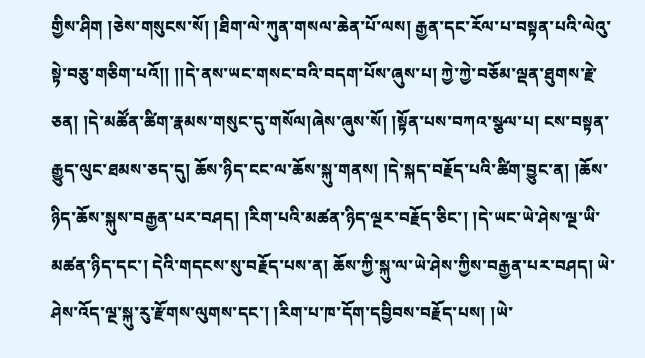གྱིས་ཤིག །ཅེས་གསུངས་སོ། །ཐིག་ལེ་ཀུན་གསལ་ཆེན་པོ་ལས། རྒྱན་དང་རོལ་པ་བསྟན་པའི་ལེའུ་སྟེ་བཅུ་གཅིག་པའོ།། །།དེ་ནས་ཡང་གསང་བའི་བདག་པོས་ཞུས་པ། ཀྱེ་ཀྱེ་བཅོམ་ལྡན་ཐུགས་རྗེ་ཅན། །དེ་མཚོན་ཚིག་རྣམས་གསུང་དུ་གསོལ།ཞེས་ཞུས་སོ། །སྟོན་པས་བཀའ་སྩལ་པ། ངས་བསྟན་རྒྱུད་ལུང་ཐམས་ཅད་དུ། ཆོས་ཉིད་ངང་ལ་ཆོས་སྐུ་གནས། །དེ་སྐད་བརྗོད་པའི་ཚིག་བྱུང་ན། །ཆོས་ཉིད་ཆོས་སྐུས་བརྒྱན་པར་བཤད། །རིག་པའི་མཚན་ཉིད་ལྔར་བརྗོད་ཅིང་། །དེ་ཡང་ཡེ་ཤེས་ལྔ་ཡི་མཚན་ཉིད་དང་། དེའི་གདངས་སུ་བརྗོད་པས་ན། ཆོས་ཀྱི་སྐུ་ལ་ཡེ་ཤེས་ཀྱིས་བརྒྱན་པར་བཤད། ཡེ་ཤེས་འོད་ལྔ་སྐུ་རུ་རྫོགས་ལུགས་དང་། །རིག་པ་ཁ་དོག་དབྱིབས་བརྗོད་པས། །ཡེ་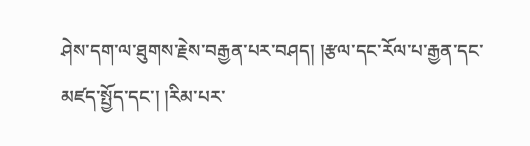ཤེས་དག་ལ་ཐུགས་རྗེས་བརྒྱན་པར་བཤད། །རྩལ་དང་རོལ་པ་རྒྱན་དང་མཛད་སྤྱོད་དང་། །རིམ་པར་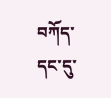བཀོད་དང་དུ་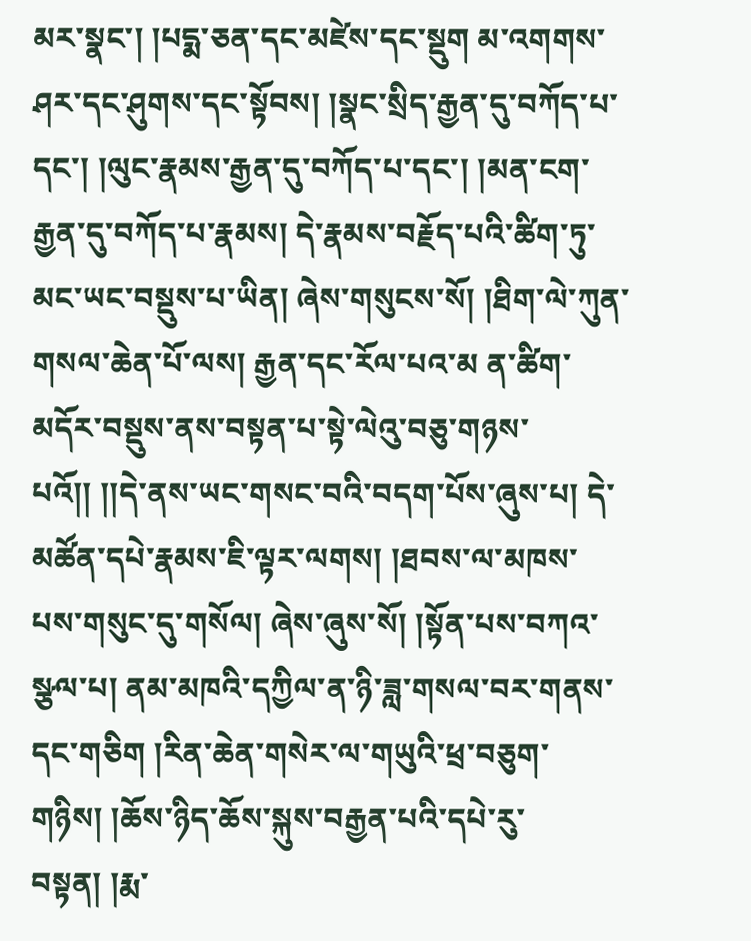མར་སྣང་། །པདྨ་ཅན་དང་མཛེས་དང་སྡུག མ་འགགས་ཤར་དང་ཤུགས་དང་སྟོབས། །སྣང་སྲིད་རྒྱན་དུ་བཀོད་པ་དང་། །ལུང་རྣམས་རྒྱན་དུ་བཀོད་པ་དང་། །མན་ངག་རྒྱན་དུ་བཀོད་པ་རྣམས། དེ་རྣམས་བརྗོད་པའི་ཚིག་ཏུ་མང་ཡང་བསྡུས་པ་ཡིན། ཞེས་གསུངས་སོ། །ཐིག་ལེ་ཀུན་གསལ་ཆེན་པོ་ལས། རྒྱན་དང་རོལ་པའ་མ ན་ཚིག་མདོར་བསྡུས་ནས་བསྟན་པ་སྟེ་ལེའུ་བཅུ་གཉས་པའོ།། །།དེ་ནས་ཡང་གསང་བའི་བདག་པོས་ཞུས་པ། དེ་མཚོན་དཔེ་རྣམས་ཇི་ལྟར་ལགས། །ཐབས་ལ་མཁས་པས་གསུང་དུ་གསོལ། ཞེས་ཞུས་སོ། །སྟོན་པས་བཀའ་སྩལ་པ། ནམ་མཁའི་དཀྱིལ་ན་ཉི་ཟླ་གསལ་བར་གནས་དང་གཅིག །རིན་ཆེན་གསེར་ལ་གཡུའི་ཕྲ་བཅུག་གཉིས། །ཆོས་ཉིད་ཆོས་སྐུས་བརྒྱན་པའི་དཔེ་རུ་བསྟན། །རྨ་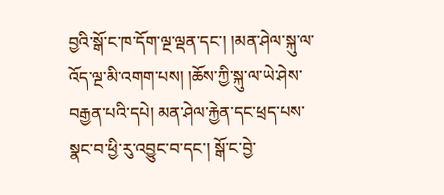བྱའི་སྒོ་ང་ཁ་དོག་ལྔ་ལྡན་དང་། །མན་ཤེལ་སྐུ་ལ་འོད་ལྔ་མི་འགག་པས། །ཆོས་ཀྱི་སྐུ་ལ་ཡེ་ཤེས་བརྒྱན་པའི་དཔེ། མན་ཤེལ་རྐྱེན་དང་ཕྲད་པས་སྣང་བ་ཕྱི་རུ་འབྱུང་བ་དང་། སྒོ་ང་བྱེ་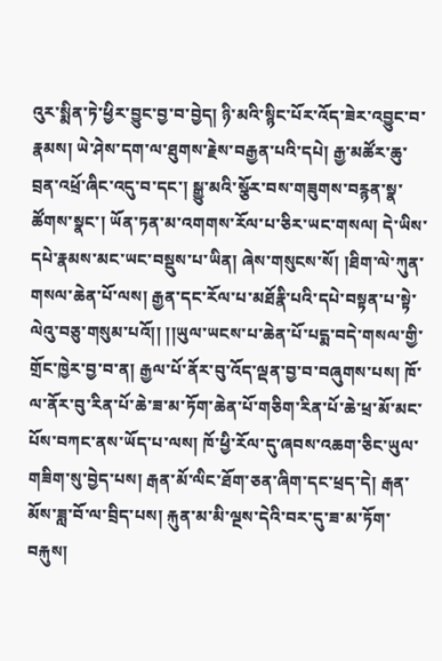འུར་སྨིན་ཏེ་ཕྱིར་བྱུང་བྱ་བ་བྱེད། ཉི་མའི་སྙིང་པོར་འོད་ཟེར་འབྱུང་བ་རྣམས། ཡེ་ཤེས་དག་ལ་ཐུགས་རྗེས་བརྒྱན་པའི་དཔེ། རྒྱ་མཚོར་ཆུ་བྲན་འཕྲོ་ཞིང་འདུ་བ་དང་། སྒྱུ་མའི་སྩོར་བས་གཟུགས་བརྙན་སྣ་ཚོགས་སྣང་། ཡོན་ཏན་མ་འགགས་རོལ་པ་ཅིར་ཡང་གསལ། དེ་ཡིས་དཔེ་རྣམས་མང་ཡང་བསྡུས་པ་ཡིན། ཞེས་གསུངས་སོ། །ཐིག་ལེ་ཀུན་གསལ་ཆེན་པོ་ལས། རྒྱན་དང་རོལ་པ་མཐོརྣི་པའི་དཔེ་བསྟན་པ་སྟེ་ལེའུ་བཅུ་གསུམ་པའོ།། །།ཡུལ་ཡངས་པ་ཆེན་པོ་པདྨ་བདེ་གསལ་གྱི་གྲོང་ཁྱེར་བྱ་བ་ན། རྒྱལ་པོ་ནོར་བུ་འོད་ལྡན་བྱ་བ་བཞུགས་པས། ཁོ་ལ་ནོར་བུ་རིན་པོ་ཆེ་ཟ་མ་ཏོག་ཆེན་པོ་གཅིག་རིན་པོ་ཆེ་ཕྲ་མོ་མང་པོས་བཀང་ནས་ཡོད་པ་ལས། ཁོ་ཕྱི་རོལ་དུ་ཞབས་འཆག་ཅིང་ཡུལ་གཟིག་སུ་བྱེད་པས། རྒན་མོ་ལིང་ཐོག་ཅན་ཞིག་དང་ཕྲད་དེ། རྒན་མོས་ཟླ་བོ་ལ་བྲིད་པས། རྐུན་མ་མི་ལྔས་དེའི་བར་དུ་ཟ་མ་ཏོག་བརྐུས།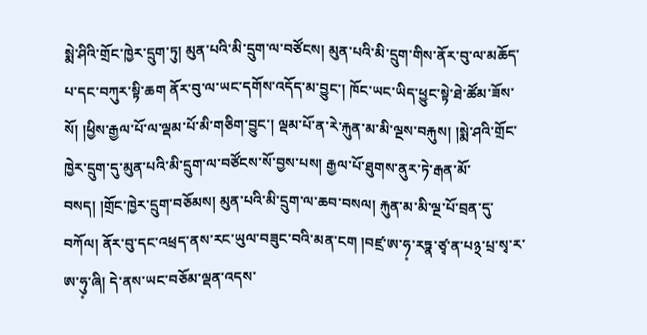སྨེ་ཤིའི་གྲོང་ཁྱེར་དྲུག་ཏུ། མུན་པའི་མི་དྲུག་ལ་བཙོངས། མུན་པའི་མི་དྲུག་གིས་ནོར་བུ་ལ་མཆོད་པ་དང་བཀུར་སྟི་ཆག ནོར་བུ་ལ་ཡང་དགོས་འདོད་མ་བྱུང་། ཁོང་ཡང་ཡིད་ཕྱུང་སྟེ་ཐེ་ཚོམ་ཟོས་སོ། །ཕྱིས་རྒྱལ་པོ་ལ་ལྡམ་པོ་མི་གཅིག་བྱུང་། ལྡམ་པོ་ན་རེ་རྐུན་མ་མི་ལྔས་བརྐུས། །སྨེ་ཤའི་གྲོང་ཁྱེར་དྲུག་དུ་མུན་པའི་མི་དྲུག་ལ་བཙོངས་སོ་བྱས་པས། རྒྱལ་པོ་ཐུགས་ནུར་ཏེ་རྒན་མོ་བསད། །གྲོང་ཁྱེར་དྲུག་བཅོམས། མུན་པའི་མི་དྲུག་ལ་ཆབ་བསལ། རྐུན་མ་མི་ལྔ་པོ་བྲན་དུ་བཀོལ། ནོར་བུ་དང་འཕྲད་ནས་རང་ཡུལ་བཟུང་བའི་མན་ངག །བཛྲ་ཨ་ཧ༷་རཏྣ་ཙྭ་ན་པ྅་པྲ་སྭ་ར་ཨ་ཧུ༷་ཞི། དེ་ནས་ཡང་བཅོམ་ལྡན་འདས་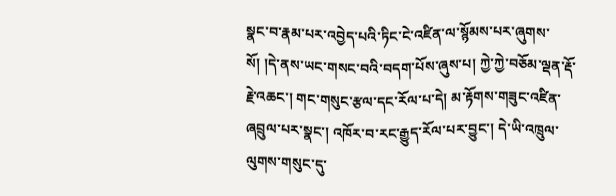སྣང་བ་རྣམ་པར་འབྱེད་པའི་ཏིང་ངེ་འཛིན་ལ་སྙོམས་པར་ཞུགས་སོ། །དེ་ནས་ཡང་གསང་བའི་བདག་པོས་ཞུས་པ། ཀྱེ་ཀྱེ་བཅོམ་ལྡན་རྡོ་རྗེ་འཆང་། གང་གསུང་རྩལ་དང་རོལ་པ་དེ། མ་རྟོགས་གཟུང་འཛིན་ཞབྲུལ་པར་སྣང་། འཁོར་བ་རང་རྒྱུད་རོལ་པར་བྱུང་། དེ་ཡི་འཁྲུལ་ལུགས་གསུང་དུ་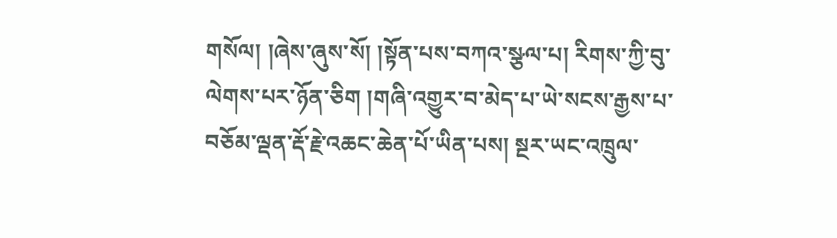གསོལ། །ཞེས་ཞུས་སོ། །སྟོན་པས་བཀའ་སྩལ་པ། རིགས་ཀྱི་བུ་ལེགས་པར་ཉོན་ཅིག །གཞི་འགྱུར་བ་མེད་པ་ཡེ་སངས་རྒྱས་པ་བཅོམ་ལྡན་རྡོ་རྗེ་འཆང་ཆེན་པོ་ཡིན་པས། སྔར་ཡང་འཁྲུལ་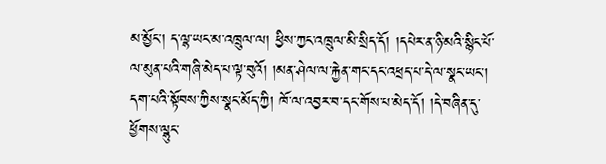མ་མྱོང་། ད་ལྷ་ཡང་མ་འཁྲུལ་ལ། ཕྱིས་ཀྱང་འཁྲུལ་མི་སྲིད་དོ། །དཔེར་ན་ཉི་མའི་སྙིང་པོ་ལ་མུན་པའི་གཞི་མེད་པ་ལྟ་བུའོ། །མན་ཤེལ་ལ་རྐྱེན་གང་དང་འཕྲད་པ་དེ་ལ་སྣང་ཡང་། དག་པའི་སྟོབས་ཀྱིས་སྣང་མོད་ཀྱི། ཁོ་ལ་འབྱར་བ་དང་གོས་པ་མེད་དོ། །དེ་བཞིན་དུ་ཕྱོགས་ལྷུང་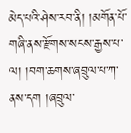མེད་པའི་ཤེས་རབ་ནི། །མགོན་པོ་གཞི་ནས་རྫོགས་སངས་རྒྱས་པ་ལ། །བག་ཆགས་ཞབྲུལ་པ་ཀ་ནས་དག །ཞབྲུལ་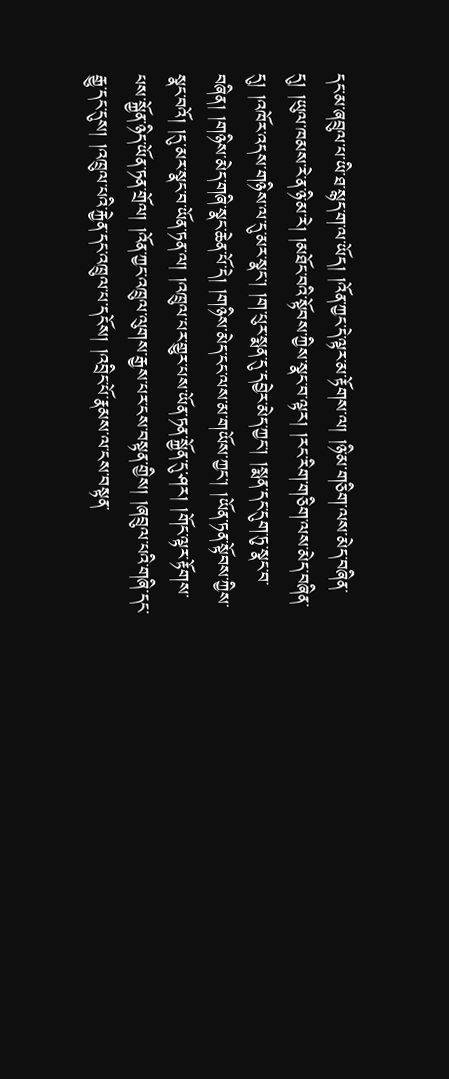དང་མ་ཞབྲུལ་པ་ཡི་ཐ་སྙད་ག་ལ་ཡོད། །འོན་ཀྱང་དེ་ལྟར་མ་རྟོགས་ལ། །ཉི་མ་གཅིག་ལས་མེད་བཞིན་དུ། །ཡུལ་ཁམས་རེ་ན་ཉི་མ་རེ། །མཐོང་བའི་སྟོབས་ཀྱིས་སྣང་བ་ལྟར། །རང་རིག་གཅིག་ལས་མེད་བཞིན་དུ། །འཁོར་འདས་གཉིས་ལ་དུ་མར་སྣང་། །ག་པུར་སྨན་དུ་དབྱེར་མེད་ཀྱང་། །སྨན་དང་དུག་ཏུ་སྣང་བ་བཞིན། །གཉིས་མེད་གཞི་སྣང་ཆེན་པོ་དེ། །གཉིས་མེད་ངང་ལས་མ་གཡོས་ཀྱང་། །ཡོན་ཏན་སྟོབས་ཀྱིས་སྣང་བའོ། །དུ་མར་སྣང་བ་ཡོན་ཏན་ལ། །འཁྲུལ་པར་གྱུར་པས་ཡོན་ཏན་སྐྱོན་དུ་ཤར། །གོང་ལྟར་རྟོགས་པས་སྐྱོན་ཉིད་ཡོན་ཏན་གྲོལ། །འོན་ཀྱང་འཁྲུལ་ལུགས་རྒྱས་པར་ངས་བསྟན་གྱིས། །ཞབྲུལ་པའི་གཞི་དང་རྒྱུ་དང་དུས། །འཁྲུལ་པའི་རྐྱེན་དང་འཁྲུལ་པ་དངོས། །འབྲིང་པོ་རྣམས་ལ་ངས་བསྟན་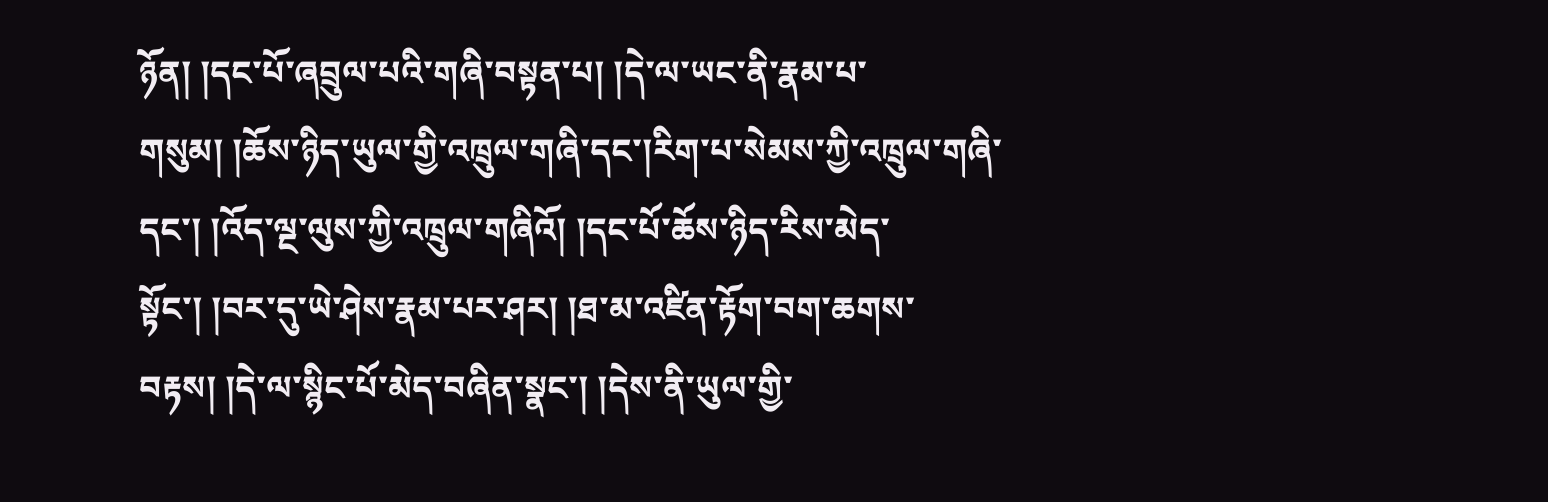ཉོན། །དང་པོ་ཞབྲུལ་པའི་གཞི་བསྟན་པ། །དེ་ལ་ཡང་ནི་རྣམ་པ་གསུམ། །ཆོས་ཉིད་ཡུལ་གྱི་འཁྲུལ་གཞི་དང་།རིག་པ་སེམས་ཀྱི་འཁྲུལ་གཞི་དང་། །འོད་ལྔ་ལུས་ཀྱི་འཁྲུལ་གཞིའོ། །དང་པོ་ཆོས་ཉིད་རིས་མེད་སྟོང་། །བར་དུ་ཡེ་ཤེས་རྣམ་པར་ཤར། །ཐ་མ་འཛིན་རྟོག་བག་ཆགས་བརྟས། །དེ་ལ་སྙིང་པོ་མེད་བཞིན་སྣང་། །དེས་ནི་ཡུལ་གྱི་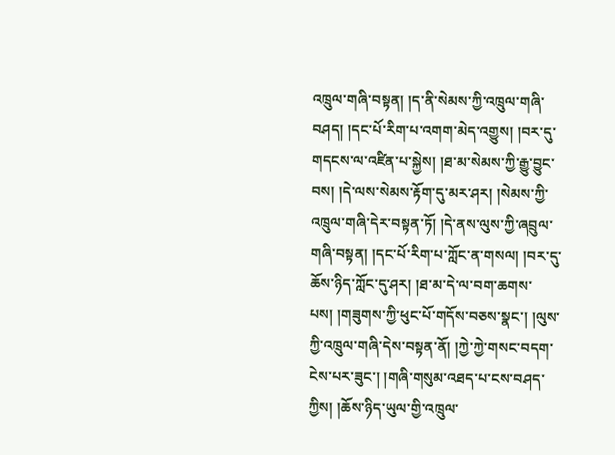འཁྲུལ་གཞི་བསྟན། །ད་ནི་སེམས་ཀྱི་འཁྲུལ་གཞི་བཤད། །དང་པོ་རིག་པ་འགག་མེད་འགྱུས། །བར་དུ་གདངས་ལ་འཛིན་པ་སྐྱེས། །ཐ་མ་སེམས་ཀྱི་རྒྱུ་བྱུང་བས། །དེ་ལས་སེམས་རྟོག་དུ་མར་ཤར། །སེམས་ཀྱི་འཁྲུལ་གཞི་དེར་བསྟན་ཏོ། །དེ་ནས་ལུས་ཀྱི་ཞབྲུལ་གཞི་བསྟན། །དང་པོ་རིག་པ་ཀློང་ན་གསལ། །བར་དུ་ཆོས་ཉིད་ཀློང་དུ་ཤར། །ཐ་མ་དེ་ལ་བག་ཆགས་པས། །གཟུགས་ཀྱི་ཕུང་པོ་གདོས་བཅས་སྣང་། །ལུས་ཀྱི་འཁྲུལ་གཞི་དེས་བསྟན་ནོ། །ཀྱེ་ཀྱེ་གསང་བདག་ངེས་པར་ཟུང་། །གཞི་གསུམ་འཐད་པ་ངས་བཤད་ཀྱིས། །ཆོས་ཉིད་ཡུལ་གྱི་འཁྲུལ་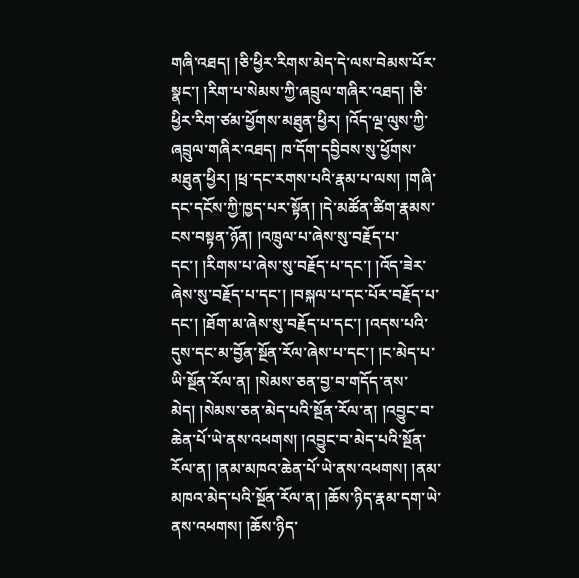གཞི་འཐད། །ཅི་ཕྱིར་རིགས་མེད་དེ་ལས་བེམས་པོར་སྣང་། །རིག་པ་སེམས་ཀྱི་ཞབྲུལ་གཞིར་འཐད། །ཅི་ཕྱིར་རིག་ཙམ་ཕྱོགས་མཐུན་ཕྱིར། །འོད་ལྔ་ལུས་ཀྱི་ཞབྲུལ་གཞིར་འཐད། ཁ་དོག་དབྱིབས་སུ་ཕྱོགས་མཐུན་ཕྱིར། །ཕྲ་དང་རགས་པའི་རྣམ་པ་ལས། །གཞི་དང་དངོས་ཀྱི་ཁྱད་པར་སྟོན། །དེ་མཚོན་ཚིག་རྣམས་ངས་བསྟན་ཉོན། །འཁྲུལ་པ་ཞེས་སུ་བརྗོད་པ་དང་། །རིགས་པ་ཞེས་སུ་བརྗོད་པ་དང་། །འོད་ཟེར་ཞེས་སུ་བརྗོད་པ་དང་། །བསྐལ་པ་དང་པོར་བརྗོད་པ་དང་། །ཐོག་མ་ཞེས་སུ་བརྗོད་པ་དང་། །འདས་པའི་དུས་དང་མ་བྱོན་སྔོན་རོལ་ཞེས་པ་དང་། །ང་མེད་པ་ཡི་སྔོན་རོལ་ན། །སེམས་ཅན་བྱ་བ་གདོད་ནས་མེད། །སེམས་ཅན་མེད་པའི་སྔོན་རོལ་ན། །འབྱུང་བ་ཆེན་པོ་ཡེ་ནས་འཕགས། །འབྱུང་བ་མེད་པའི་སྔོན་རོལ་ན། །ནམ་མཁའ་ཆེན་པོ་ཡེ་ནས་འཕགས། །ནམ་མཁའ་མེད་པའི་སྔོན་རོལ་ན། །ཆོས་ཉིད་རྣམ་དག་ཡེ་ནས་འཕགས། །ཆོས་ཉིད་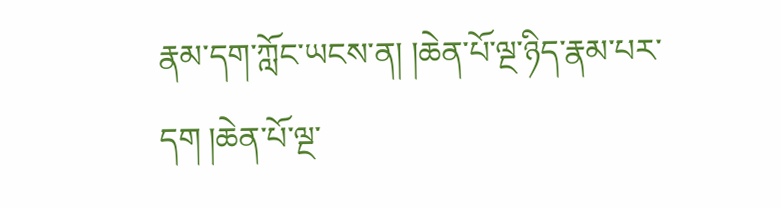རྣམ་དག་ཀློང་ཡངས་ན། །ཆེན་པོ་ལྔ་ཉིད་རྣམ་པར་དག །ཆེན་པོ་ལྔ་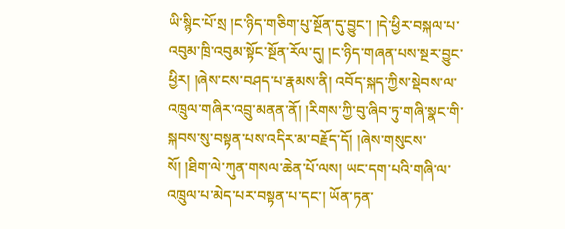ཡི་སྙིང་པོ་སྲ །ང་ཉིད་གཅིག་པུ་སྔོན་དུ་བྱུང་། །དེ་ཕྱིར་བསྐལ་པ་འབུམ་ཁྲི་འབུམ་སྟོང་སྔོན་རོལ་དུ། །ང་ཉིད་གཞན་པས་སྔར་བྱུང་ཕྱིར། །ཞེས་ངས་བཤད་པ་རྣམས་ནི། འབོད་སྐད་ཀྱིས་སྡེབས་ལ་འཁྲུལ་གཞིར་འབྲུ་མནན་ནོ། །རིགས་ཀྱི་བུ་ཞིབ་ཏུ་གཞི་སྣང་གི་སྐབས་སུ་བསྟན་པས་འདིར་མ་བརྗོད་དོ། །ཞེས་གསུངས་སོ། །ཐིག་ལེ་ཀུན་གསལ་ཆེན་པོ་ལས། ཡང་དག་པའི་གཞི་ལ་འཁྲུལ་པ་མེད་པར་བསྟན་པ་དང་། ཡོན་ཏན་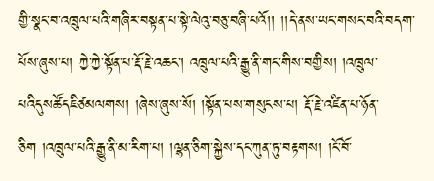གྱི་སྣང་བ་འཁྲུལ་པའི་གཞིར་བསྟན་པ་སྟེ་ལེའུ་བཅུ་བཞི་པའོ།། །།དེ་ནས་ཡང་གསང་བའི་བདག་པོས་ཞུས་པ། ཀྱེ་ཀྱེ་སྟོན་པ་རྡོ་རྗེ་འཆང་། འཁྲུལ་པའི་རྒྱུ་ནི་གང་གིས་བགྱིས། །འཁྲུལ་པའིདུསཚོདཇིཙམལགས། །ཞེས་ཞུས་སོ། །སྟོན་པས་གསུངས་པ། རྡོ་རྗེ་འཛིན་པ་ཉོན་ཅིག །འཁྲུལ་པའི་རྒྱུ་ནི་མ་རིག་པ། །ལྷན་ཅིག་སྐྱེས་དང་ཀུན་ཏུ་བརྟགས། །ངོ་བོ་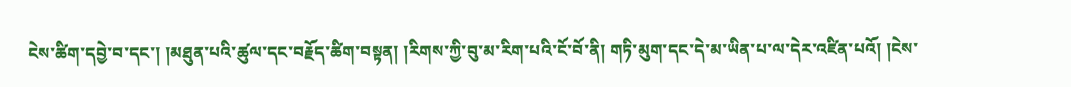ངེས་ཚིག་དབྱེ་བ་དང་། །མཐུན་པའི་ཚུལ་དང་བརྗོད་ཚིག་བསྟན། །རིགས་ཀྱི་བུ་མ་རིག་པའི་ངོ་བོ་ནི། གཏི་མུག་དང་དེ་མ་ཡིན་པ་ལ་དེར་འཛིན་པའོ། །ངེས་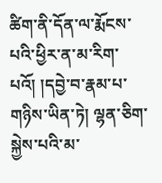ཚིག་ནི་དོན་ལ་རྨོངས་པའི་ཕྱིར་ན་མ་རིག་པའོ། །དབྱེ་བ་རྣམ་པ་གཉིས་ཡིན་ཏེ། ལྷན་ཅིག་སྐྱེས་པའི་མ་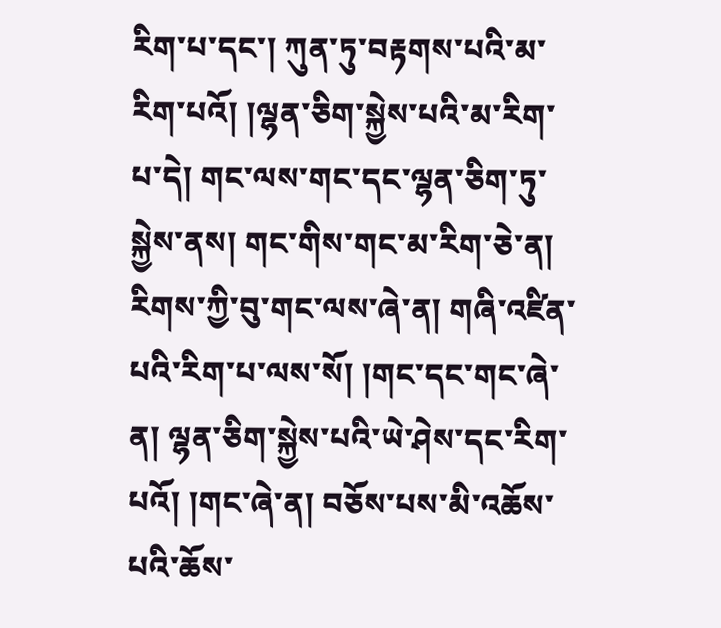རིག་པ་དང་། ཀུན་ཏུ་བརྟགས་པའི་མ་རིག་པའོ། །ལྷན་ཅིག་སྐྱེས་པའི་མ་རིག་པ་དེ། གང་ལས་གང་དང་ལྷན་ཅིག་ཏུ་སྐྱེས་ནས། གང་གིས་གང་མ་རིག་ཅེ་ན། རིགས་ཀྱི་བུ་གང་ལས་ཞེ་ན། གཞི་འཛིན་པའི་རིག་པ་ལས་སོ། །གང་དང་གང་ཞེ་ན། ལྷན་ཅིག་སྐྱེས་པའི་ཡེ་ཤེས་དང་རིག་པའོ། །གང་ཞེ་ན། བཅོས་པས་མི་འཆོས་པའི་ཆོས་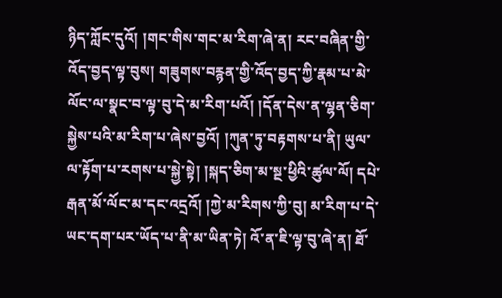ཉིད་ཀློང་དུའོ། །གང་གིས་གང་མ་རིག་ཞེ་ན། རང་བཞིན་གྱི་འོད་བྱད་ལྟ་བུས། གཟུགས་བརྙན་གྱི་འོད་བྱད་ཀྱི་རྣམ་པ་མེ་ལོང་ལ་སྣང་བ་ལྟ་བུ་དེ་མ་རིག་པའོ། །དོན་དེས་ན་ལྷན་ཅིག་སྐྱེས་པའི་མ་རིག་པ་ཞེས་བྱའོ། །ཀུན་ཏུ་བརྟགས་པ་ནི། ཡུལ་ལ་རྟོག་པ་རགས་པ་སྐྱེ་སྟེ། །སྐད་ཅིག་མ་སྔ་ཕྱིའི་ཚུལ་ལོ། དཔེ་རྒན་མོ་ལོང་མ་དང་འདྲའོ། །ཀྱེ་མ་རིགས་ཀྱི་བུ། མ་རིག་པ་དེ་ཡང་དག་པར་ཡོད་པ་ནི་མ་ཡིན་ཏེ། འོ་ན་ཇི་ལྟ་བུ་ཞེ་ན། ཐོ་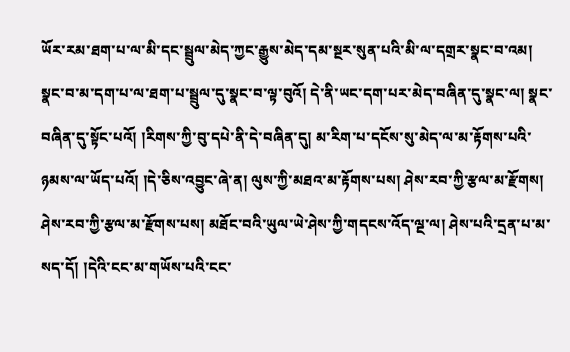ཡོར་རམ་ཐག་པ་ལ་མི་དང་སྦྲུལ་མེད་ཀྱང་རྒྱུས་མེད་དམ་སྔར་སུན་པའི་མི་ལ་དགྲར་སྣང་བ་འམ། སྣང་བ་མ་དག་པ་ལ་ཐག་པ་སྦྲུལ་དུ་སྣང་བ་ལྟ་བུའོ། དེ་ནི་ཡང་དག་པར་མེད་བཞིན་དུ་སྣང་ལ། སྣང་བཞིན་དུ་སྟོང་པའོ། །རིགས་ཀྱི་བུ་དཔེ་ནི་དེ་བཞིན་དུ། མ་རིག་པ་དངོས་སུ་མེད་ལ་མ་རྟོགས་པའི་ཉམས་ལ་ཡོད་པའོ། །དེ་ཅིས་འབྱུང་ཞེ་ན། ལུས་ཀྱི་མཐའ་མ་རྟོགས་པས། ཤེས་རབ་ཀྱི་རྩལ་མ་རྫོགས། ཤེས་རབ་ཀྱི་རྩལ་མ་རྫོགས་པས། མཐོང་བའི་ཡུལ་ཡེ་ཤེས་ཀྱི་གདངས་འོད་ལྔ་ལ། ཤེས་པའི་དྲན་པ་མ་སད་དོ། །དེའི་ངང་མ་གཡོས་པའི་ངང་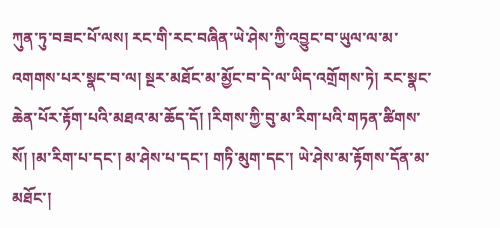ཀུན་ཏུ་བཟང་པོ་ལས། རང་གི་རང་བཞིན་ཡེ་ཤེས་ཀྱི་འབྱུང་བ་ཡུལ་ལ་མ་འགགས་པར་སྣང་བ་ལ། སྔར་མཐོང་མ་མྱོང་བ་དེ་ལ་ཡིད་འགྲོགས་ཏེ། རང་སྣང་ཆེན་པོར་རྟོག་པའི་མཐའ་མ་ཆོད་དོ། །རིགས་ཀྱི་བུ་མ་རིག་པའི་གཏན་ཚིགས་སོ། །མ་རིག་པ་དང་། མ་ཤེས་པ་དང་། གཏི་མུག་དང་། ཡེ་ཤེས་མ་རྟོགས་དོན་མ་མཐོང་།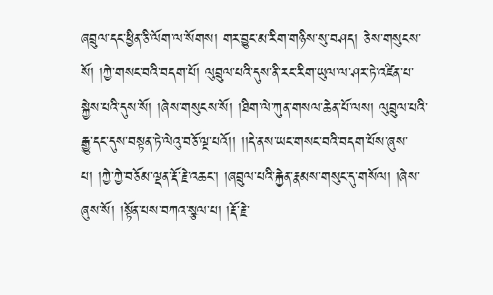ཞབྲུལ་དང་ཕྱིན་ཅི་ལོག་ལ་སོགས། གར་བྱུང་མ་རིག་གཉིས་སུ་བཤད། ཅེས་གསུངས་སོ། །ཀྱེ་གསང་བའི་བདག་པོ། ལུབྲུལ་པའི་དུས་ནི་རང་རིག་ཡུལ་ལ་ཤར་ཏེ་འཛིན་པ་སྐྱེས་པའི་དུས་སོ། །ཞེས་གསུངས་སོ། །ཐིག་ལེ་ཀུན་གསལ་ཆེན་པོ་ལས། ལུབྲུལ་པའི་རྒྱུ་དང་དུས་བསྟན་ཏེ་ལེའུ་བཅོ་ལྔ་པའོ།། །།དེ་ནས་ཡང་གསང་བའི་བདག་པོས་ཞུས་པ། །ཀྱེ་ཀྱེ་བཅོམ་ལྡན་རྡོ་རྗེ་འཆང་། །ཞབྲུལ་པའི་རྐྱེན་རྣམས་གསུང་དུ་གསོལ། །ཞེས་ཞུས་སོ། །སྟོན་པས་བཀའ་སྩལ་པ། །རྡོ་རྗེ་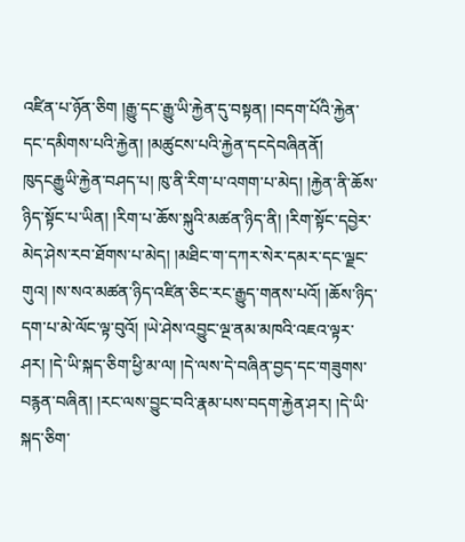འཛིན་པ་ཉོན་ཅིག །རྒྱུ་དང་རྒྱུ་ཡི་རྐྱེན་དུ་བསྟན། །བདག་པོའི་རྐྱེན་དང་དམིགས་པའི་རྐྱེན། །མཚུངས་པའི་རྐྱེན་དངདེབཞིནནོ། ཁུདངརྒྱུཡི་རྐྱེན་བཤད་པ། ཁུ་ནི་རིག་པ་འགག་པ་མེད། །རྐྱེན་ནི་ཆོས་ཉིད་སྟོང་པ་ཡིན། །རིག་པ་ཆོས་སྐུའི་མཚན་ཉིད་ནི། །རིག་སྟོང་དབྱེར་མེད་ཤེས་རབ་ཐོགས་པ་མེད། །མཐིང་ག་དཀར་སེར་དམར་དང་ལྗང་གུའ། །ས་སའ་མཚན་ཉིད་འཛིན་ཅིང་རང་རྒྱུད་གནས་པའོ། །ཆོས་ཉིད་དག་པ་མེ་ལོང་ལྟ་བུའོ། །ཡེ་ཤེས་འབྱུང་ལྔ་ནམ་མཁའི་འཇའ་ལྟར་ཤར། །དེ་ཡི་སྐད་ཅིག་ཕྱི་མ་ལ། །དེ་ལས་དེ་བཞིན་བྱད་དང་གཟུགས་བརྙན་བཞིན། །རང་ལས་བྱུང་བའི་རྣམ་པས་བདག་རྐྱེན་ཤར། །དེ་ཡི་སྐད་ཅིག་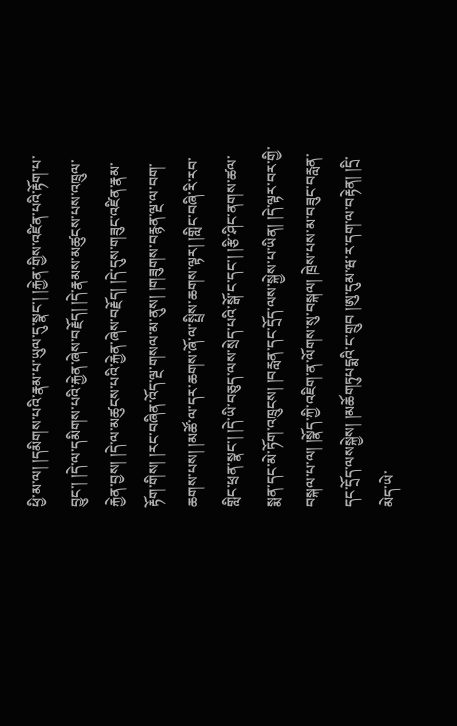ཕྱི་མ་ལ། །དམིགས་པའི་རྣམ་པ་ཡུལ་དུ་སྣང་། །རྐྱེན་གྱིས་འཛིན་པའི་རྟོག་པ་བྱུང་། །དེ་ལ་དམིགས་པའི་རྐྱེན་ཞེས་བརྗོད། །དེ་རྣམས་མཚུངས་པས་འཁྲུལ་རྐྱེན་བྱས། །དེ་ལ་མཚུངས་པའི་རྐྱེན་ཞེས་བརྗོད། །དེ་དུས་གཟུང་འཛིན་རྣམ་རྟོག་གིས། །རང་བཞིན་འོད་ལྔ་གསལ་མ་ནུས། །གཟུགས་བརྙན་ལྔ་ལ་བག་ཆགས་པས། །མཚོ་ལ་དར་ཆགས་ཞོ་ལ་སྤྲིས་ཆགས་ལྟར། །གླིང་བཞི་རི་རབ་གླིང་ཕྲན་སྣང་། །དེ་ཡི་བཅུད་ལས་སྲེད་པའི་སྒོ་ང་དང་། །རྩི་ཤིང་ནགས་ཚལ་སྨན་དང་མེ་ཏོག་འཁྲུངས། །བརླན་དང་དྲོད་ལས་སྐྱེས་པ་ཡིན། །དེ་ལྟར་བར་གྱི་བསྐལ་པ་ལ། །སྣོད་ཀྱི་འཇིག་ན་ལོགས་སུ་བསྐལ། ཁྲེས་པས་མ་བཟུང་བརླན་དང་དྲོད་ལསསྐྱེས། །མཆོགཏུཔདྨའི་ང་གྲུབ །ཨུ་དུམ་ཝ་ར་དག་ལ་བརྟེན། །དྲི་མེད་ཡེ་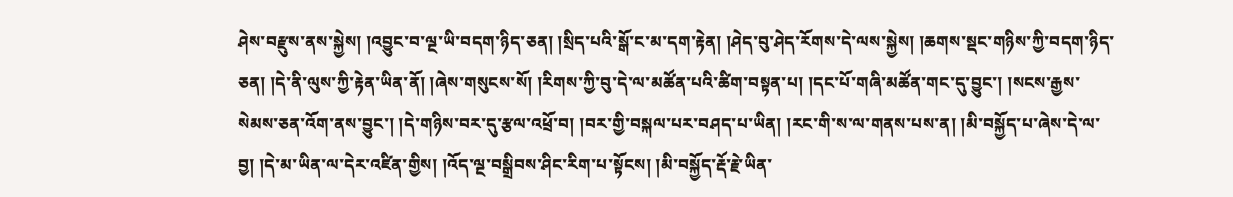ཤེས་བརྫུས་ནས་སྐྱེས། །འབྱུང་བ་ལྔ་ཡི་བདག་ཉིད་ཅན། །སྲིད་པའི་སྒོ་ང་མ་དག་རྟེན། །ཤེད་བུ་ཤེད་རོགས་དེ་ལས་སྐྱེས། །ཆགས་སྡང་གཉིས་ཀྱི་བདག་ཉིད་ཅན། །དེ་ནི་ལུས་ཀྱི་རྟེན་ཡིན་ནོ། །ཞེས་གསུངས་སོ། །རིགས་ཀྱི་བུ་དེ་ལ་མཚོན་པའི་ཚིག་བསྟན་པ། །དང་པོ་གཞི་མཚོན་གང་དུ་བྱུང་། །སངས་རྒྱས་སེམས་ཅན་འོག་ནས་བྱུང་། །དེ་གཉིས་བར་དུ་རྩལ་འཕྲོ་བ། །བར་གྱི་བསྐལ་པར་བཤད་པ་ཡིན། །རང་གི་ས་ལ་གནས་པས་ན། །མི་བསྐྱོད་པ་ཞེས་དེ་ལ་བྱ། །དེ་མ་ཡིན་ལ་དེར་འཛིན་གྱིས། །འོད་ལྔ་བསྒྲིབས་ཤིང་རིག་པ་སྟོངས། །མི་བསྐྱོད་རྡོ་རྗེ་ཡིན་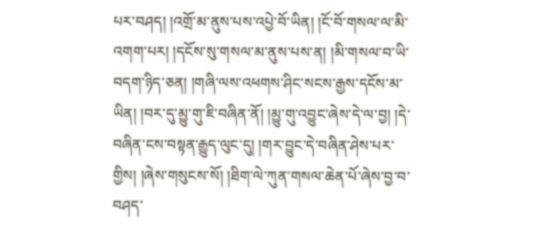པར་བཤད། །འགྲོ་མ་ནུས་པས་འཔྱེ་བོ་ཡིན། །ངོ་བོ་གསལ་ལ་མི་འགག་པར། །དངོས་སུ་གསལ་མ་ནུས་པས་ན། །མི་གསལ་བ་ཡི་བདག་ཉིད་ཅན། །གཞི་ལས་འཕགས་ཤིང་སངས་རྒྱས་དངོས་མ་ཡིན། །བར་དུ་མྱུ་གུ་ཇི་བཞིན་ནོ། །མྱུ་གུ་འབྱུང་ཞེས་དེ་ལ་བྱ། །དེ་བཞིན་ངས་བསྟན་རྒྱུད་ལུང་དུ། །གར་བྱུང་དེ་བཞིན་ཤེས་པར་གྱིས། །ཞེས་གསུངས་སོ། །ཐིག་ལེ་ཀུན་གསལ་ཆེན་པོ་ཞེས་བྱ་བ་བཤད་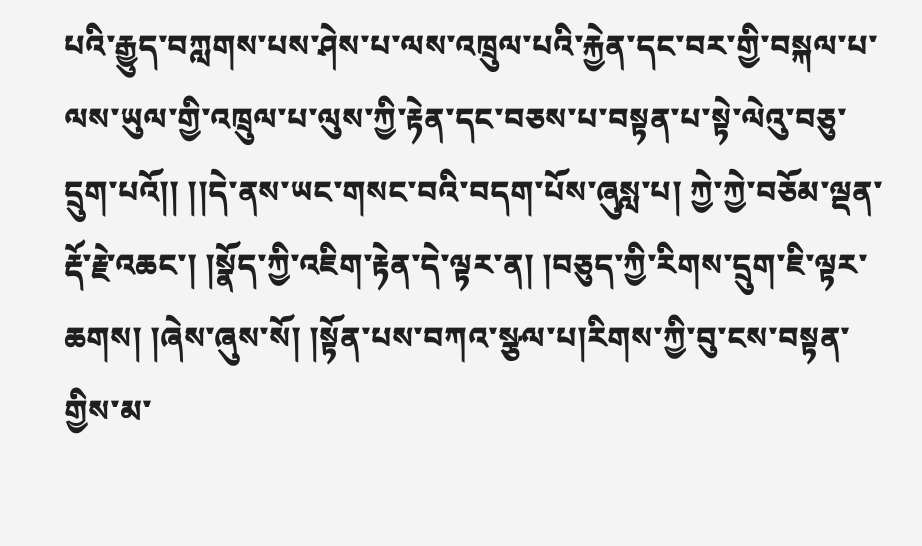པའི་རྒྱུད་བཀླགས་པས་ཤེས་པ་ལས་འཁྲུལ་པའི་རྐྱེན་དང་བར་གྱི་བསྐལ་པ་ལས་ཡུལ་གྱི་འཁྲུལ་པ་ལུས་ཀྱི་རྟེན་དང་བཅས་པ་བསྟན་པ་སྟེ་ལེའུ་བཅུ་དྲུག་པའོ།། །།དེ་ནས་ཡང་གསང་བའི་བདག་པོས་ཞུསླ་པ། ཀྱེ་ཀྱེ་བཅོམ་ལྡན་རྡོ་རྗེ་འཆང་། །སྣོད་ཀྱི་འཇིག་རྟེན་དེ་ལྟར་ན། །བཅུད་ཀྱི་རིགས་དྲུག་ཇི་ལྟར་ཆགས། །ཞེས་ཞུས་སོ། །སྟོན་པས་བཀའ་སྩལ་པ།རིགས་ཀྱི་བུ་ངས་བསྟན་གྱིས་མ་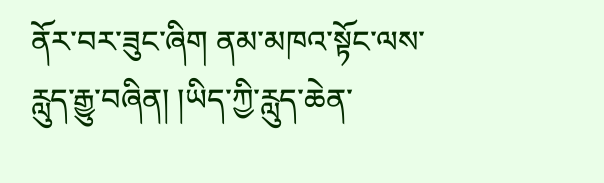ནོར་བར་ཟུང་ཞིག ནམ་མཁའ་སྟོང་ལས་རླུད་རྒྱུ་བཞིན། །ཡིད་ཀྱི་རླུད་ཆེན་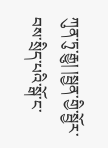ཀུན་ཏུ་རྒྱུ། །སྦྱན་གྱི་སྦྱོར་བས་སྲིད་པའི་སྒོ་ང་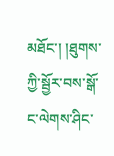མཐོང་། །ཐུགས་ཀྱི་སྦྱོར་བས་སྒོ་ང་ལེགས་ཤིང་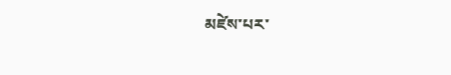མཛེས་པར་